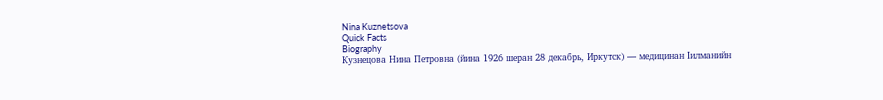Nina Kuznetsova
Quick Facts
Biography
Кузнецова Нина Петровна (йина 1926 шеран 28 декабрь, Иркутск) — медицинан Ӏилманийн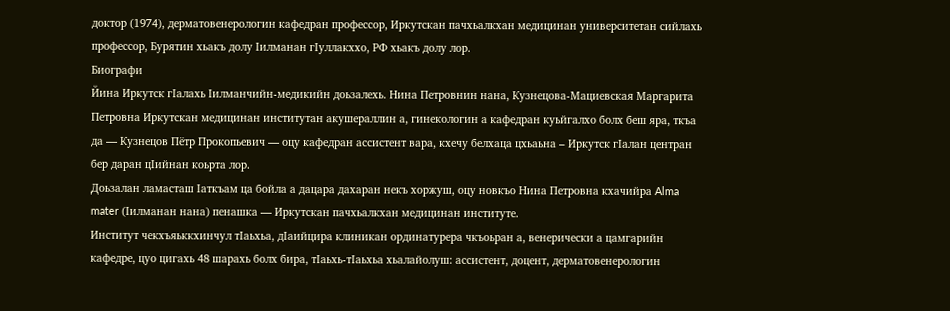доктор (1974), дерматовенерологин кафедран профессор, Иркутскан пачхьалкхан медицинан университетан сийлахь профессор, Бурятин хьакъ долу Ӏилманан гӀуллакххо, РФ хьакъ долу лор.
Биографи
Йина Иркутск гӀалахь Ӏилманчийн-медикийн доьзалехь. Нина Петровнин нана, Кузнецова-Мациевская Маргарита Петровна Иркутскан медицинан институтан акушераллин а, гинекологин а кафедран куьйгалхо болх беш яра, ткъа да — Кузнецов Пётр Прокопьевич — оцу кафедран ассистент вара, кхечу белхаца цхьаьна – Иркутск гӀалан центран бер даран цӀийнан коьрта лор.
Доьзалан ламасташ Ӏаткъам ца бойла а дацара дахаран некъ хоржуш, оцу новкъо Нина Петровна кхачийра Alma mater (Ӏилманан нана) пенашка — Иркутскан пачхьалкхан медицинан институте.
Институт чекхъяьккхинчул тӀаьхьа, дӀаийцира клиникан ординатурера чкъоьран а, венерически а цамгарийн кафедре, цуо цигахь 48 шарахь болх бира, тӀаьхь-тӀаьхьа хьалайолуш: ассистент, доцент, дерматовенерологин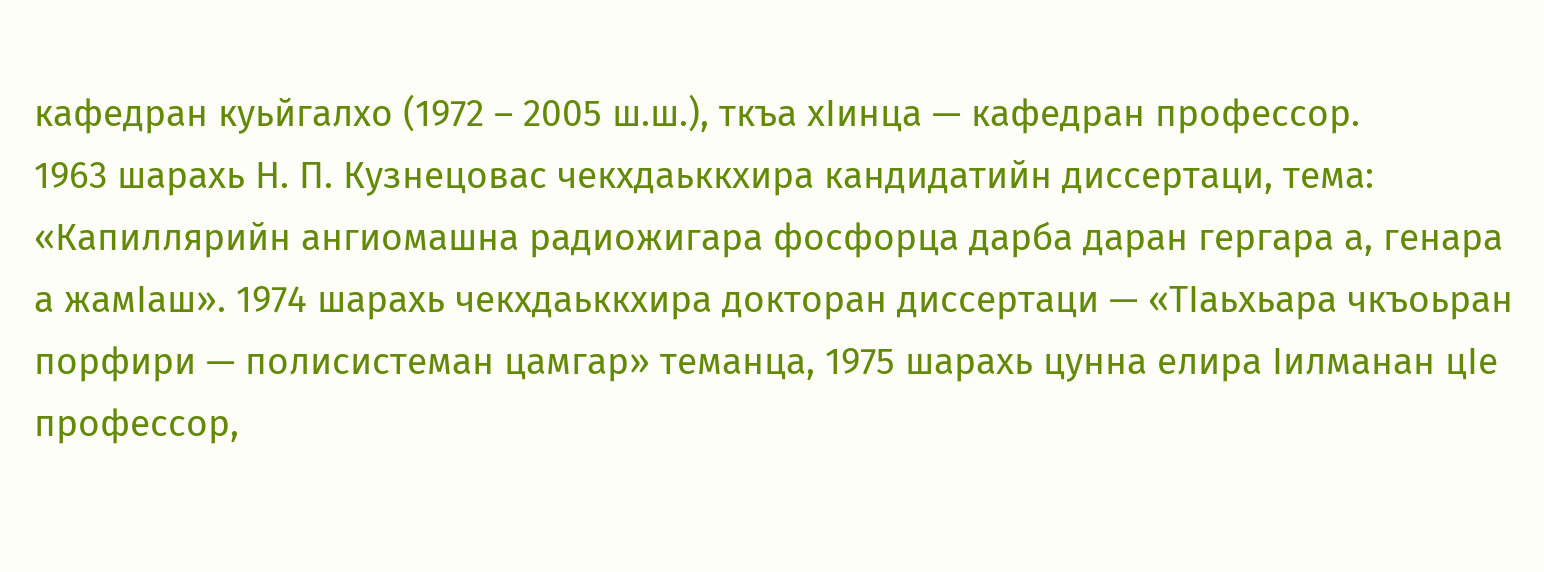кафедран куьйгалхо (1972 – 2005 ш.ш.), ткъа хӀинца — кафедран профессор.
1963 шарахь Н. П. Кузнецовас чекхдаьккхира кандидатийн диссертаци, тема: «Капиллярийн ангиомашна радиожигара фосфорца дарба даран гергара а, генара а жамӀаш». 1974 шарахь чекхдаьккхира докторан диссертаци — «ТӀаьхьара чкъоьран порфири — полисистеман цамгар» теманца, 1975 шарахь цунна елира Ӏилманан цӀе профессор,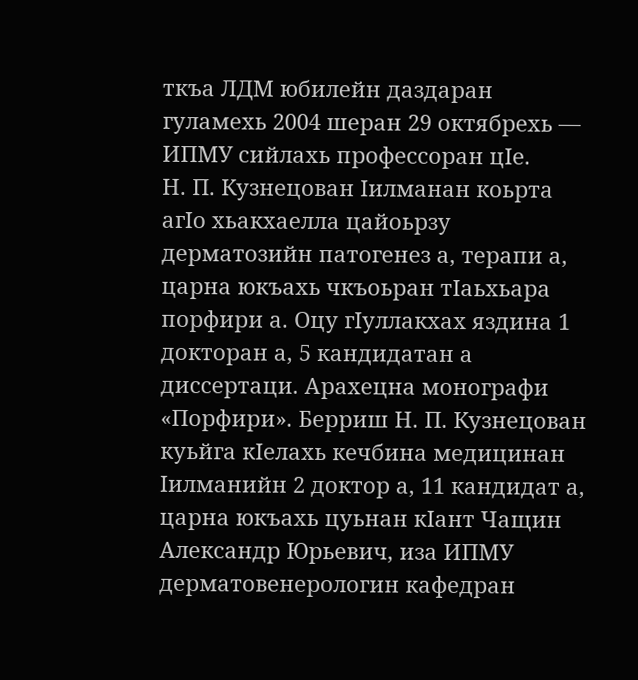ткъа ЛДМ юбилейн даздаран гуламехь 2004 шеран 29 октябрехь — ИПМУ сийлахь профессоран цӀе.
Н. П. Кузнецован Ӏилманан коьрта агӀо хьакхаелла цайоьрзу дерматозийн патогенез а, терапи а, царна юкъахь чкъоьран тӀаьхьара порфири а. Оцу гӀуллакхах яздина 1 докторан а, 5 кандидатан а диссертаци. Арахецна монографи «Порфири». Берриш Н. П. Кузнецован куьйга кӀелахь кечбина медицинан Ӏилманийн 2 доктор а, 11 кандидат а, царна юкъахь цуьнан кӀант Чащин Александр Юрьевич, иза ИПМУ дерматовенерологин кафедран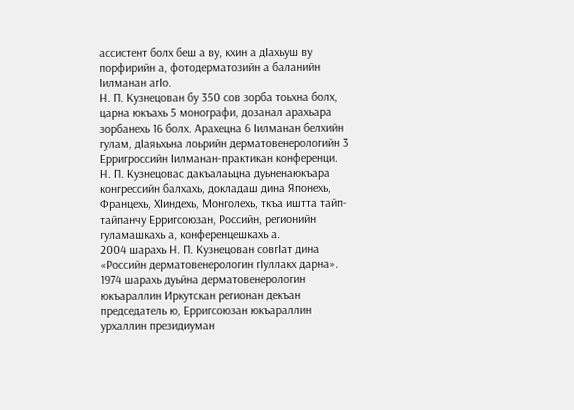ассистент болх беш а ву, кхин а дӀахьуш ву порфирийн а, фотодерматозийн а баланийн Ӏилманан агӀо.
Н. П. Кузнецован бу 350 сов зорба тоьхна болх, царна юкъахь 5 монографи, дозанал арахьара зорбанехь 16 болх. Арахецна 6 Ӏилманан белхийн гулам, дӀаяьхьна лоьрийн дерматовенерологийн 3 Ерригроссийн Ӏилманан-практикан конференци.
Н. П. Кузнецовас дакъалаьцна дуьненаюкъара конгрессийн балхахь, докладаш дина Японехь, Францехь, ХӀиндехь, Монголехь, ткъа иштта тайп-тайпанчу Ерригсоюзан, Российн, регионийн гуламашкахь а, конференцешкахь а.
2004 шарахь Н. П. Кузнецован совгӀат дина «Российн дерматовенерологин гӀуллакх дарна». 1974 шарахь дуьйна дерматовенерологин юкъараллин Иркутскан регионан декъан председатель ю, Ерригсоюзан юкъараллин урхаллин президиуман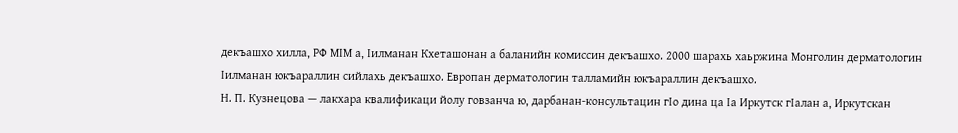декъашхо хилла, РФ МӀМ а, Ӏилманан Кхеташонан а баланийн комиссин декъашхо. 2000 шарахь хаьржина Монголин дерматологин Ӏилманан юкъараллин сийлахь декъашхо. Европан дерматологин талламийн юкъараллин декъашхо.
Н. П. Кузнецова — лакхара квалификаци йолу говзанча ю, дарбанан-консультацин гӀо дина ца Ӏа Иркутск гӀалан а, Иркутскан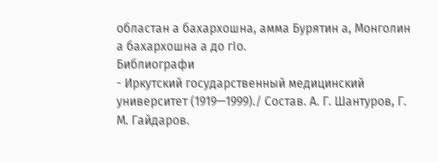областан а бахархошна, амма Бурятин а, Монголин а бахархошна а до гӀо.
Библиографи
- Иркутский государственный медицинский университет (1919—1999)./ Состав. А. Г. Шантуров, Г. М. Гайдаров.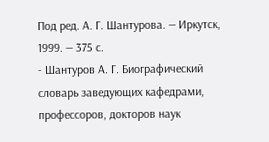Под ред. А. Г. Шантурова. — Иркутск, 1999. — 375 с.
- Шантуров А. Г. Биографический словарь заведующих кафедрами, профессоров, докторов наук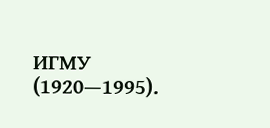ИГМУ (1920—1995).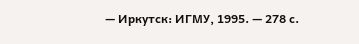— Иркутск: ИГМУ, 1995. — 278 с.